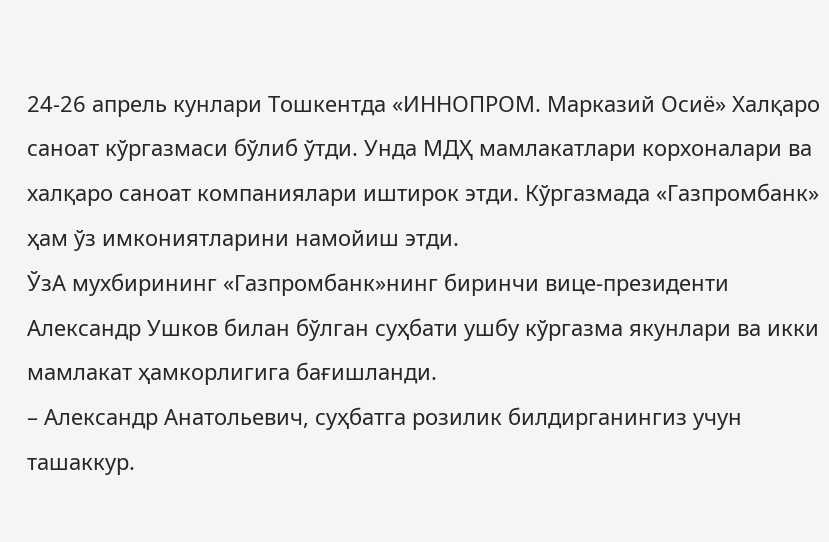24-26 апрель кунлари Тошкентда «ИННОПРОМ. Марказий Осиё» Халқаро саноат кўргазмаси бўлиб ўтди. Унда МДҲ мамлакатлари корхоналари ва халқаро саноат компаниялари иштирок этди. Кўргазмада «Газпромбанк» ҳам ўз имкониятларини намойиш этди.
ЎзА мухбирининг «Газпромбанк»нинг биринчи вице-президенти Александр Ушков билан бўлган суҳбати ушбу кўргазма якунлари ва икки мамлакат ҳамкорлигига бағишланди.
– Александр Анатольевич, суҳбатга розилик билдирганингиз учун ташаккур.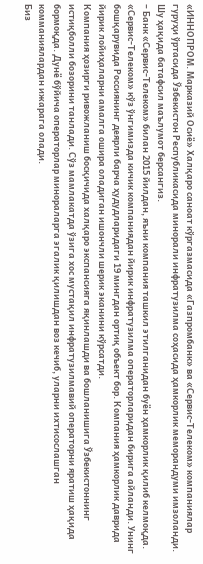«ИННОПРОМ. Марказий Осиё» Халқаро саноат кўргазмасида «Газпромбанк» ва «Сервис-Телеком» компаниялар гуруҳи ўртасида Ўзбекистон Республикасида минорали инфратузилма соҳасида ҳамкорлик меморандуми имзоланди. Шу ҳақида батафсил маълумот берсангиз.
– Банк «Сервис-Телеком» билан 2015 йилдан, яъни компания ташкил этилганидан буён ҳамкорлик қилиб келмоқда. «Сервис-Телеком» кўз ўнгимизда кичик компаниядан йирик инфратузилма операторларидан бирига айланди. Унинг бошқарувида Россиянинг деярли барча ҳудудларидаги 19 мингдан ортиқ объект бор. Компания ҳамкорлик даврида йирик лойиҳаларни амалга ошира оладиган ишончли шерик эканини кўрсатди.
Компания ҳозирги ривожланиш босқичида халқаро экспансияга яқинлашди ва бошланишига Ўзбекистоннинг истиқболли бозорини танлади. Сўз мамлакатда ўзига хос мустақил инфратузилмавий операторни яратиш ҳақида бормоқда. Дунё бўйича операторлар минораларга эгалик қилишдан воз кечиб, уларни ихтисослашган комманиялардан ижарага олади.
Биз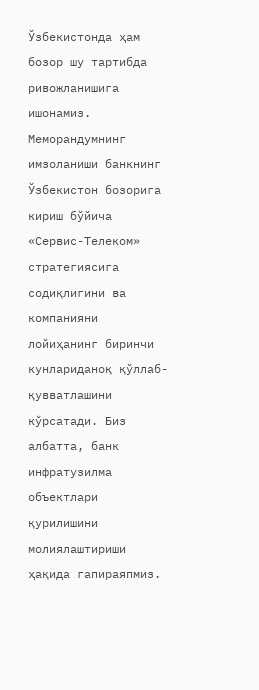Ўзбекистонда ҳам бозор шу тартибда ривожланишига ишонамиз. Меморандумнинг имзоланиши банкнинг Ўзбекистон бозорига кириш бўйича «Сервис-Телеком» стратегиясига содиқлигини ва компанияни лойиҳанинг биринчи кунлариданоқ қўллаб- қувватлашини кўрсатади. Биз албатта, банк инфратузилма объектлари қурилишини молиялаштириши ҳақида гапираяпмиз.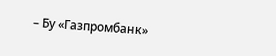– Бу «Газпромбанк»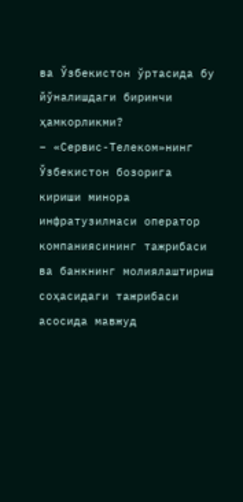ва Ўзбекистон ўртасида бу йўналишдаги биринчи ҳамкорликми?
– «Сервис-Телеком»нинг Ўзбекистон бозорига кириши минора инфратузилмаси оператор компаниясининг тажрибаси ва банкнинг молиялаштириш соҳасидаги тажрибаси асосида мавжуд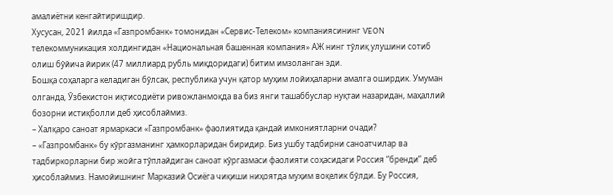амалиётни кенгайтиришдир.
Хусусан, 2021 йилда «Газпромбанк» томонидан «Сервис-Телеком» компаниясининг VEON телекоммуникация холдингидан «Национальная башенная компания» АЖ нинг тўлиқ улушини сотиб олиш бўйича йирик (47 миллиард рубль миқдоридаги) битим имзоланган эди.
Бошқа соҳаларга келадиган бўлсак, республика учун қатор муҳим лойиҳаларни амалга оширдик. Умуман олганда, Ўзбекистон иқтисодиёти ривожланмоқда ва биз янги ташаббуслар нуқтаи назаридан, маҳаллий бозорни истиқболли деб ҳисоблаймиз.
– Халқаро саноат ярмаркаси «Газпромбанк» фаолиятида қандай имкониятларни очади?
– «Газпромбанк» бу кўргазманинг ҳамкорларидан биридир. Биз ушбу тадбирни саноатчилар ва тадбиркорларни бир жойга тўплайдиган саноат кўргазмаси фаолияти соҳасидаги Россия “бренди” деб ҳисоблаймиз. Намойишнинг Марказий Осиёга чиқиши ниҳоятда муҳим воқелик бўлди. Бу Россия,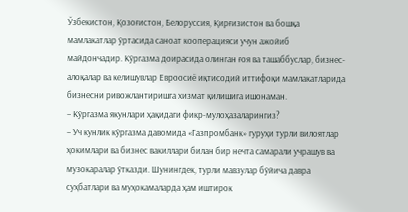Ўзбекистон, Қозоғистон, Белоруссия, Қирғизистон ва бошқа мамлакатлар ўртасида саноат кооперацияси учун ажойиб майдончадир. Кўргазма доирасида олинган ғоя ва ташаббуслар, бизнес-алоқалар ва келишувлар Евроосиё иқтисодий иттифоқи мамлакатларида бизнесни ривожлантиришга хизмат қилишига ишонаман.
– Кўргазма якунлари ҳақидаги фикр-мулоҳазаларингиз?
– Уч кунлик кўргазма давомида «Газпромбанк» гуруҳи турли вилоятлар ҳокимлари ва бизнес вакиллари билан бир нечта самарали учрашув ва музокаралар ўтказди. Шунингдек, турли мавзулар бўйича давра суҳбатлари ва муҳокамаларда ҳам иштирок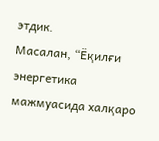этдик.
Масалан, “Ёқилғи энергетика мажмуасида халқаро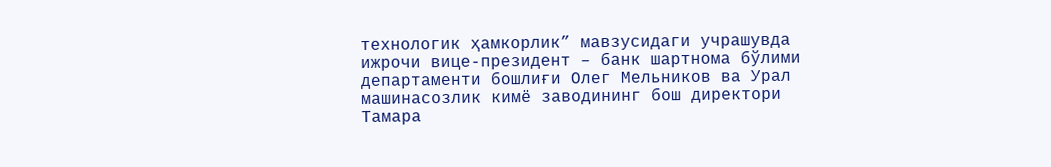технологик ҳамкорлик” мавзусидаги учрашувда ижрочи вице-президент – банк шартнома бўлими департаменти бошлиғи Олег Мельников ва Урал машинасозлик кимё заводининг бош директори Тамара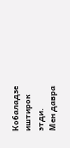Кобаладзе иштирок этди.
Мен давра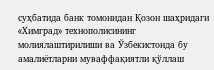суҳбатида банк томонидан Қозон шаҳридаги «Химград» технополисининг молиялаштирилиши ва Ўзбекистонда бу амалиётларни муваффақиятли қўллаш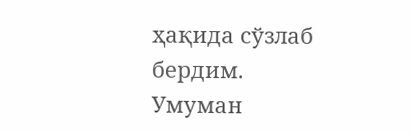ҳақида сўзлаб бердим. Умуман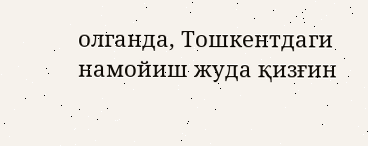олганда, Тошкентдаги намойиш жуда қизғин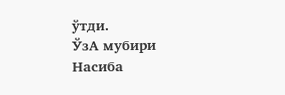ўтди.
ЎзА мубири
Насиба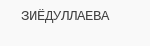ЗИЁДУЛЛАЕВА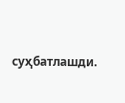суҳбатлашди.